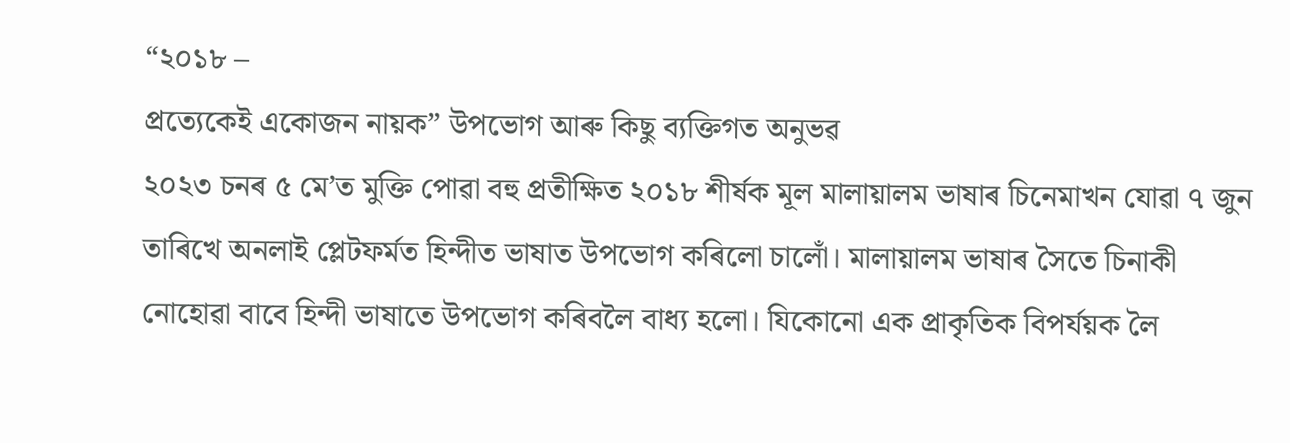“২০১৮ –
প্ৰত্যেকেই একোজন নায়ক” উপভোগ আৰু কিছু ব্যক্তিগত অনুভৱ
২০২৩ চনৰ ৫ মে’ত মুক্তি পোৱা বহু প্ৰতীক্ষিত ২০১৮ শীৰ্ষক মূল মালায়ালম ভাষাৰ চিনেমাখন যোৱা ৭ জুন তাৰিখে অনলাই প্লেটফৰ্মত হিন্দীত ভাষাত উপভোগ কৰিলো চালোঁ। মালায়ালম ভাষাৰ সৈতে চিনাকী নোহোৱা বাবে হিন্দী ভাষাতে উপভোগ কৰিবলৈ বাধ্য হলো। যিকোনো এক প্ৰাকৃতিক বিপৰ্যয়ক লৈ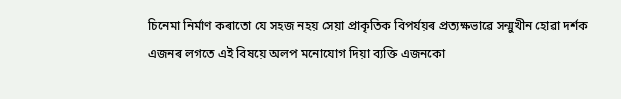চিনেমা নিৰ্মাণ কৰাতো যে সহজ নহয় সেয়া প্ৰাকৃতিক বিপৰ্যয়ৰ প্ৰত্যক্ষভাৱে সন্মুখীন হোৱা দৰ্শক এজনৰ লগতে এই বিষয়ে অলপ মনোযোগ দিয়া ব্যক্তি এজনকো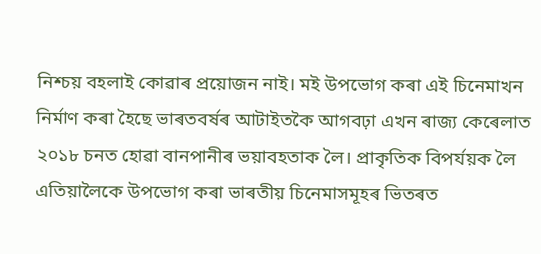নিশ্চয় বহলাই কোৱাৰ প্ৰয়োজন নাই। মই উপভোগ কৰা এই চিনেমাখন নিৰ্মাণ কৰা হৈছে ভাৰতবৰ্ষৰ আটাইতকৈ আগবঢ়া এখন ৰাজ্য কেৰেলাত ২০১৮ চনত হোৱা বানপানীৰ ভয়াবহতাক লৈ। প্ৰাকৃতিক বিপৰ্যয়ক লৈ এতিয়ালৈকে উপভোগ কৰা ভাৰতীয় চিনেমাসমূহৰ ভিতৰত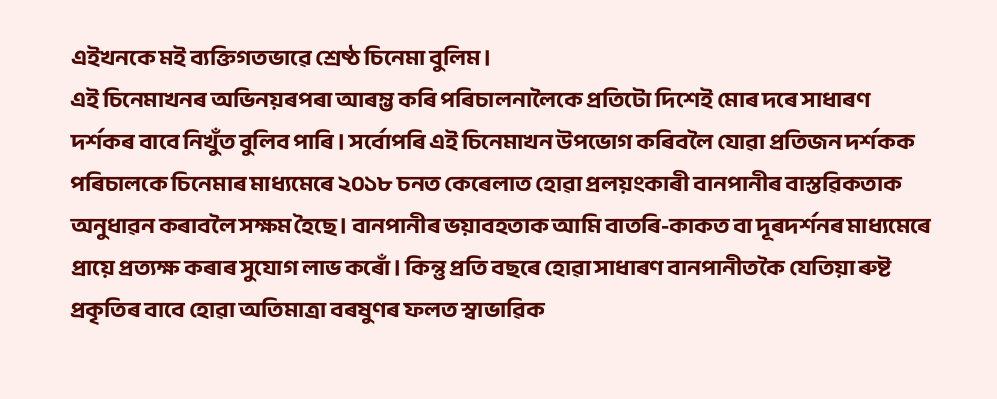এইখনকে মই ব্যক্তিগতভাৱে শ্ৰেষ্ঠ চিনেমা বুলিম।
এই চিনেমাখনৰ অভিনয়ৰপৰা আৰম্ভ কৰি পৰিচালনালৈকে প্ৰতিটো দিশেই মোৰ দৰে সাধাৰণ দৰ্শকৰ বাবে নিখুঁত বুলিব পাৰি। সৰ্বোপৰি এই চিনেমাখন উপভোগ কৰিবলৈ যোৱা প্ৰতিজন দৰ্শকক পৰিচালকে চিনেমাৰ মাধ্যমেৰে ২০১৮ চনত কেৰেলাত হোৱা প্ৰলয়ংকাৰী বানপানীৰ বাস্তৱিকতাক অনুধাৱন কৰাবলৈ সক্ষম হৈছে। বানপানীৰ ভয়াবহতাক আমি বাতৰি-কাকত বা দূৰদৰ্শনৰ মাধ্যমেৰে প্ৰায়ে প্ৰত্যক্ষ কৰাৰ সুযোগ লাভ কৰোঁ। কিন্তু প্ৰতি বছৰে হোৱা সাধাৰণ বানপানীতকৈ যেতিয়া ৰুষ্ট প্ৰকৃতিৰ বাবে হোৱা অতিমাত্ৰা বৰষুণৰ ফলত স্বাভাৱিক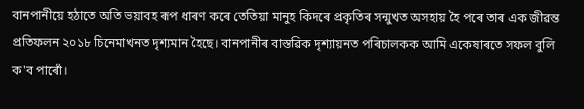বানপানীয়ে হঠাতে অতি ভয়াবহ ৰূপ ধাৰণ কৰে তেতিয়া মানুহ কিদৰে প্ৰকৃতিৰ সন্মুখত অসহায় হৈ পৰে তাৰ এক জীৱন্ত প্ৰতিফলন ২০১৮ চিনেমাখনত দৃশ্যমান হৈছে। বানপানীৰ বাস্তৱিক দৃশ্যায়নত পৰিচালকক আমি একেষাৰতে সফল বুলি ক'ব পাৰোঁ।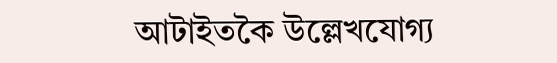আটাইতকৈ উল্লেখযোগ্য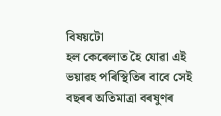বিষয়টো
হল কেৰেলাত হৈ যোৱা এই ভয়াৱহ পৰিস্থিতিৰ বাবে সেই বছৰৰ অতিমাত্ৰা বৰষুণৰ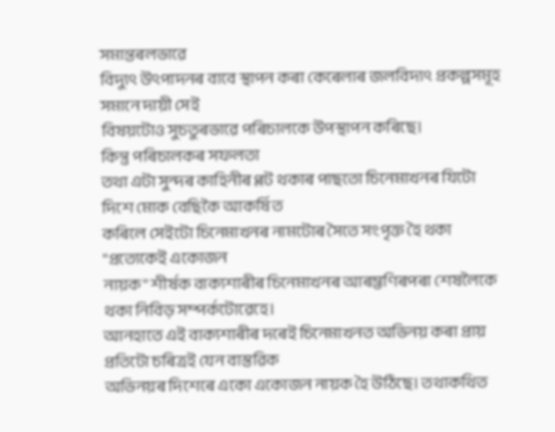সমান্তৰলভাৱে
বিদ্যুৎ উৎপাদনৰ বাবে স্থাপন কৰা কেৰেলাৰ জলবিদ্যৎ প্ৰকল্পসমূহ সমানে দায়ী সেই
বিষয়টোও সুচতুৰভাৱে পৰিচালকে উপস্থাপন কৰিছে।
কিন্তু পৰিচালকৰ সফলতা
তথা এটা সুন্দৰ কাহিনীৰ প্লট থকাৰ পাছতো চিনেমাখনৰ যিটো দিশে মোক বেছিকৈ আকৰ্ষিত
কৰিলে সেইটো চিনেমাখনৰ নামটোৰ সৈতে সংপৃক্ত হৈ থকা "প্ৰত্যেকেই একোজন
নায়ক" শীৰ্ষক বাক্যশাৰীৰ চিনেমাখনৰ আৰম্ভণিৰপৰা শেষলৈকে থকা নিবিড় সম্পৰ্কটোৱেহে।
আনহাতে এই বাক্যশাৰীৰ দৰেই চিনেমাখনত অভিনয় কৰা প্ৰায় প্ৰতিটো চৰিত্ৰই যেন বাস্তৱিক
অভিনয়ৰ দিশেৰে একো একোজন নায়ক হৈ উঠিছে। তথাকথিত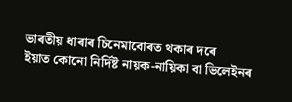ভাৰতীয় ধাৰাৰ চিনেমাবোৰত থকাৰ দৰে
ইয়াত কোনো নিৰ্দিষ্ট নায়ক-নায়িকা বা ভিলেইনৰ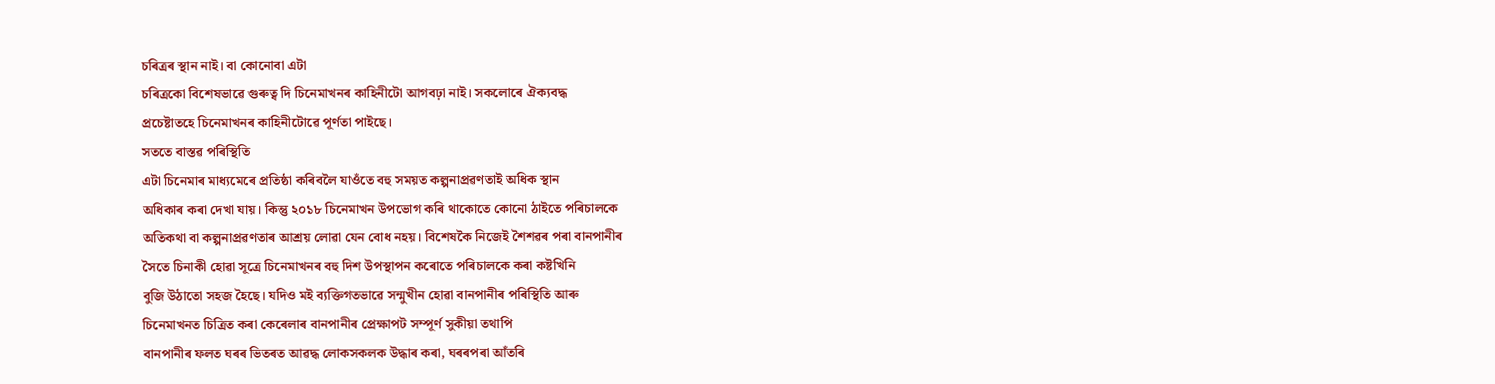চৰিত্ৰৰ স্থান নাই। বা কোনোবা এটা
চৰিত্ৰকো বিশেষভাৱে গুৰুত্ব দি চিনেমাখনৰ কাহিনীটো আগবঢ়া নাই। সকলোৰে ঐক্যবদ্ধ
প্ৰচেষ্টাতহে চিনেমাখনৰ কাহিনীটোৱে পূৰ্ণতা পাইছে।
সততে বাস্তৱ পৰিস্থিতি
এটা চিনেমাৰ মাধ্যমেৰে প্ৰতিষ্ঠা কৰিবলৈ যাওঁতে বহু সময়ত কল্পনাপ্ৰৱণতাই অধিক স্থান
অধিকাৰ কৰা দেখা যায়। কিন্তু ২০১৮ চিনেমাখন উপভোগ কৰি থাকোতে কোনো ঠাইতে পৰিচালকে
অতিকথা বা কল্পনাপ্ৰৱণতাৰ আশ্ৰয় লোৱা যেন বোধ নহয়। বিশেষকৈ নিজেই শৈশৱৰ পৰা বানপানীৰ
সৈতে চিনাকী হোৱা সূত্ৰে চিনেমাখনৰ বহু দিশ উপস্থাপন কৰোতে পৰিচালকে কৰা কষ্টখিনি
বুজি উঠাতো সহজ হৈছে। যদিও মই ব্যক্তিগতভাৱে সন্মুখীন হোৱা বানপানীৰ পৰিস্থিতি আৰু
চিনেমাখনত চিত্ৰিত কৰা কেৰেলাৰ বানপানীৰ প্ৰেক্ষাপট সম্পূৰ্ণ সুকীয়া তথাপি
বানপানীৰ ফলত ঘৰৰ ভিতৰত আৱদ্ধ লোকসকলক উদ্ধাৰ কৰা, ঘৰৰপৰা আঁতৰি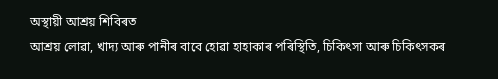অস্থায়ী আশ্ৰয় শিবিৰত
আশ্ৰয় লোৱা, খাদ্য আৰু পানীৰ বাবে হোৱা হাহাকাৰ পৰিস্থিতি, চিকিৎসা আৰু চিকিৎসকৰ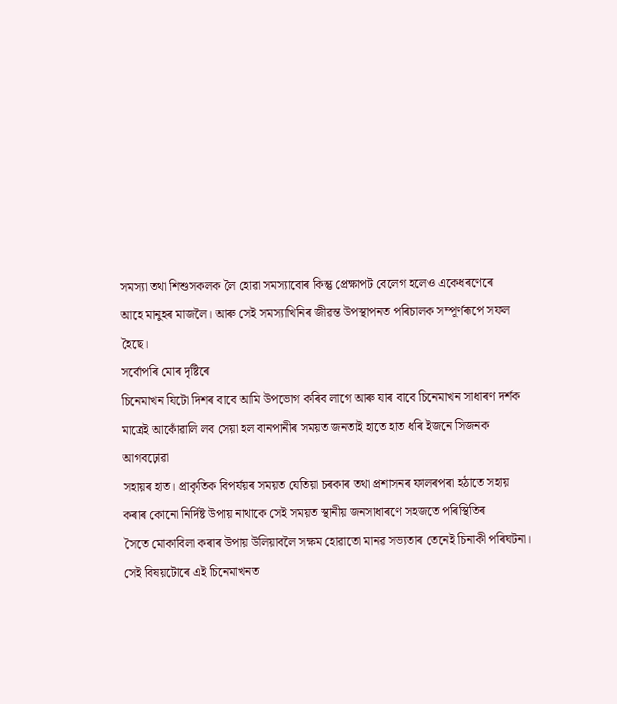সমস্যা তথা শিশুসকলক লৈ হোৱা সমস্যাবোৰ কিন্তু প্ৰেক্ষাপট বেলেগ হলেও একেধৰণেৰে
আহে মানুহৰ মাজলৈ। আৰু সেই সমস্যাখিনিৰ জীৱন্ত উপস্থাপনত পৰিচালক সম্পূৰ্ণৰূপে সফল
হৈছে।
সৰ্বোপৰি মোৰ দৃষ্টিৰে
চিনেমাখন যিটো দিশৰ বাবে আমি উপভোগ কৰিব লাগে আৰু যাৰ বাবে চিনেমাখন সাধাৰণ দৰ্শক
মাত্ৰেই আকোঁৱালি লব সেয়া হল বানপানীৰ সময়ত জনতাই হাতে হাত ধৰি ইজনে সিজনক আগবঢ়োৱা
সহায়ৰ হাত। প্ৰাকৃতিক বিপৰ্যয়ৰ সময়ত যেতিয়া চৰকাৰ তথা প্ৰশাসনৰ ফালৰপৰা হঠাতে সহায়
কৰাৰ কোনো নিৰ্দিষ্ট উপায় নাথাকে সেই সময়ত স্থানীয় জনসাধাৰণে সহজতে পৰিস্থিতিৰ
সৈতে মোকাবিলা কৰাৰ উপায় উলিয়াবলৈ সক্ষম হোৱাতো মানৱ সভ্যতাৰ তেনেই চিনাকী পৰিঘটনা।
সেই বিষয়টোৰে এই চিনেমাখনত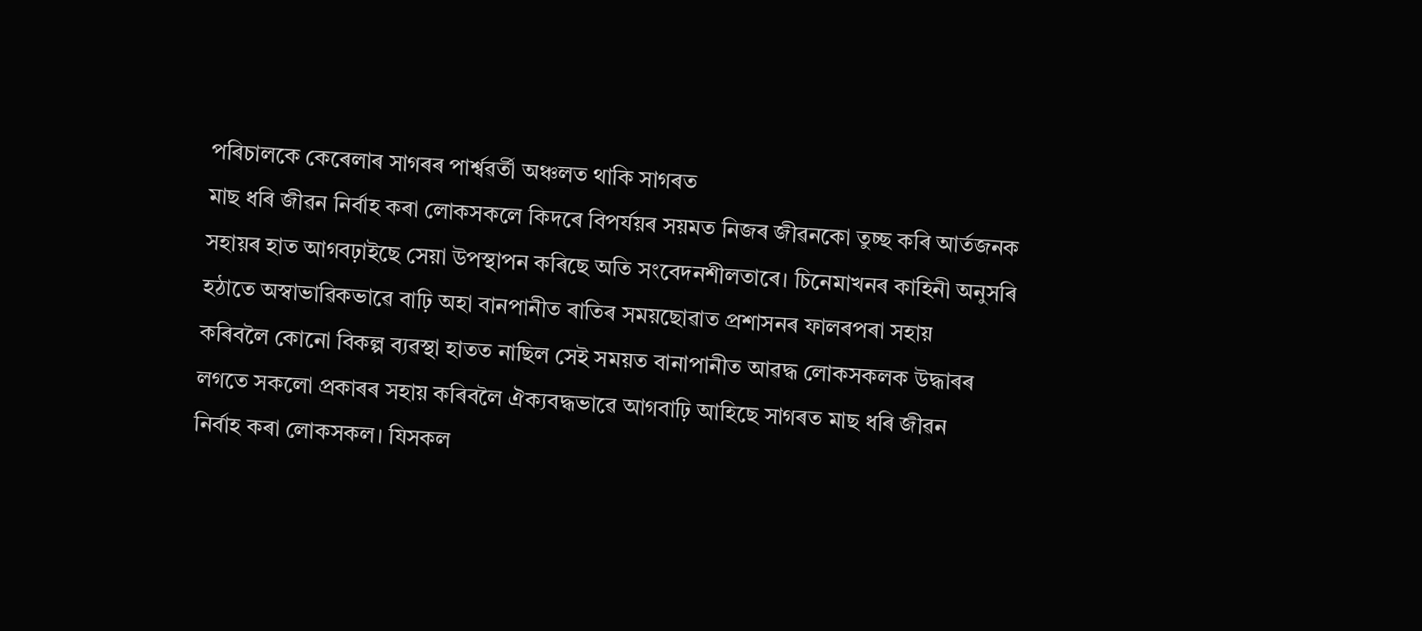পৰিচালকে কেৰেলাৰ সাগৰৰ পাৰ্শ্বৱৰ্তী অঞ্চলত থাকি সাগৰত
মাছ ধৰি জীৱন নিৰ্বাহ কৰা লোকসকলে কিদৰে বিপৰ্যয়ৰ সয়মত নিজৰ জীৱনকো তুচ্ছ কৰি আৰ্তজনক
সহায়ৰ হাত আগবঢ়াইছে সেয়া উপস্থাপন কৰিছে অতি সংবেদনশীলতাৰে। চিনেমাখনৰ কাহিনী অনুসৰি
হঠাতে অস্বাভাৱিকভাৱে বাঢ়ি অহা বানপানীত ৰাতিৰ সময়ছোৱাত প্ৰশাসনৰ ফালৰপৰা সহায়
কৰিবলৈ কোনো বিকল্প ব্যৱস্থা হাতত নাছিল সেই সময়ত বানাপানীত আৱদ্ধ লোকসকলক উদ্ধাৰৰ
লগতে সকলো প্ৰকাৰৰ সহায় কৰিবলৈ ঐক্যবদ্ধভাৱে আগবাঢ়ি আহিছে সাগৰত মাছ ধৰি জীৱন
নিৰ্বাহ কৰা লোকসকল। যিসকল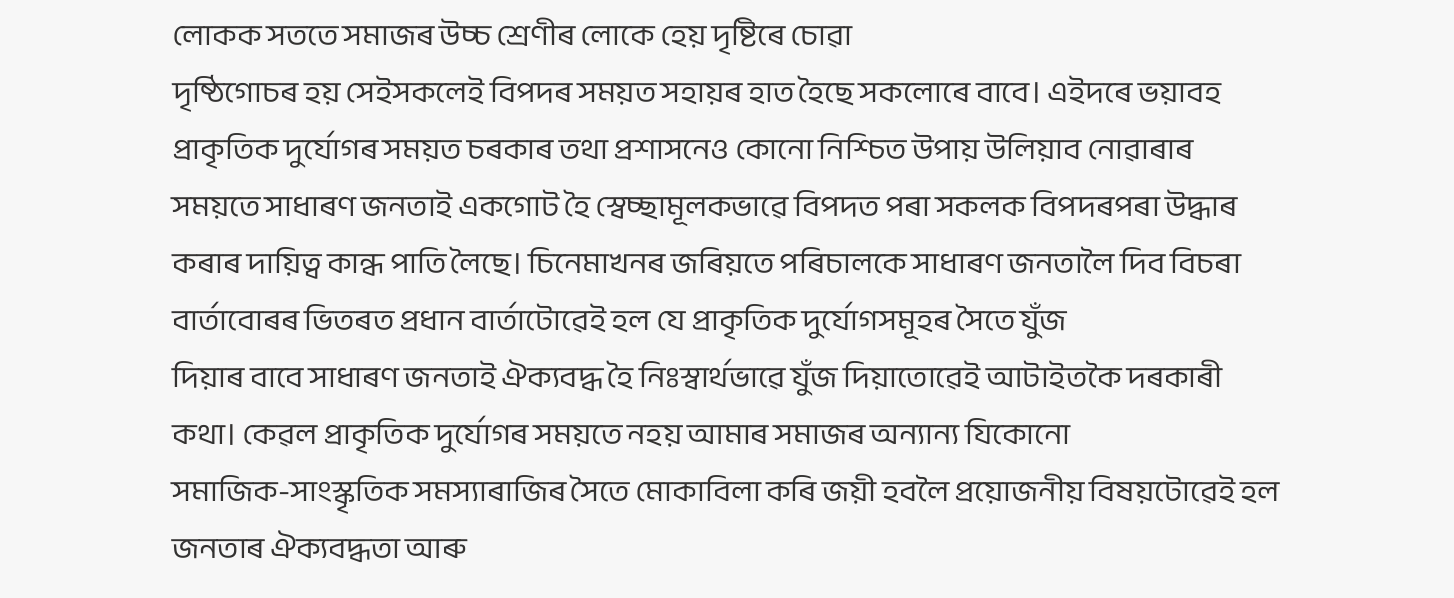লোকক সততে সমাজৰ উচ্চ শ্ৰেণীৰ লোকে হেয় দৃষ্টিৰে চোৱা
দৃষ্ঠিগোচৰ হয় সেইসকলেই বিপদৰ সময়ত সহায়ৰ হাত হৈছে সকলোৰে বাবে। এইদৰে ভয়াবহ
প্ৰাকৃতিক দুৰ্যোগৰ সময়ত চৰকাৰ তথা প্ৰশাসনেও কোনো নিশ্চিত উপায় উলিয়াব নোৱাৰাৰ
সময়তে সাধাৰণ জনতাই একগোট হৈ স্বেচ্ছামূলকভাৱে বিপদত পৰা সকলক বিপদৰপৰা উদ্ধাৰ
কৰাৰ দায়িত্ব কান্ধ পাতি লৈছে। চিনেমাখনৰ জৰিয়তে পৰিচালকে সাধাৰণ জনতালৈ দিব বিচৰা
বাৰ্তাবোৰৰ ভিতৰত প্ৰধান বাৰ্তাটোৱেই হল যে প্ৰাকৃতিক দুৰ্যোগসমূহৰ সৈতে যুঁজ
দিয়াৰ বাবে সাধাৰণ জনতাই ঐক্যবদ্ধ হৈ নিঃস্বাৰ্থভাৱে যুঁজ দিয়াতোৱেই আটাইতকৈ দৰকাৰী
কথা। কেৱল প্ৰাকৃতিক দুৰ্যোগৰ সময়তে নহয় আমাৰ সমাজৰ অন্যান্য যিকোনো
সমাজিক-সাংস্কৃতিক সমস্যাৰাজিৰ সৈতে মোকাবিলা কৰি জয়ী হবলৈ প্ৰয়োজনীয় বিষয়টোৱেই হল
জনতাৰ ঐক্যবদ্ধতা আৰু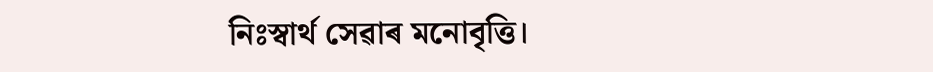নিঃস্বাৰ্থ সেৱাৰ মনোবৃত্তি।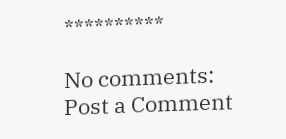**********

No comments:
Post a Comment